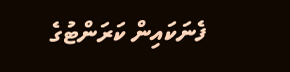ފެނަކައިން ކަރަންޓުގެ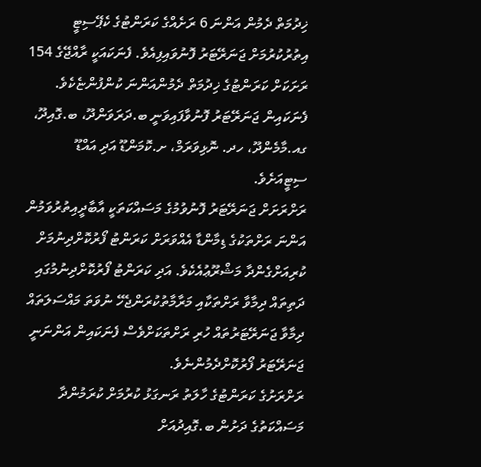ޚިދުމަތް ދެމުން އަންނަ 6 ރަށެއްގެ ކަރަންޓުގެ ކެޕޭސިޓީ އިތުރުކުރުމަށް ޖަނަރޭޓަރު ފޮނުވައިފިއެވެ. ފެނަކައަކީ ރާއްޖޭގެ 154 ރަށަކަށް ކަރަންޓުގެ ޚިދުމަތް ދެމުންއަންނަ ކުންފުންޏެކެވެ.
ފެނަކައިން ޖަނަރޭޓަރު ފޮނުވާފައިވަނީ ބ.ދަރަވަންދޫ، ބ.ގޮއިދޫ، ގއ.މާމެންދޫ، ހދ. ނޮޅިވަރަމް، ށ.ކޮމަންޑޫ އަދި އައްޑޫ ސިޓީއަށެވެ.
ރަށްރަށަށް ޖަނަރޭޓަރު ފޮނުވުމުގެ މަސައްކަތަކީ އާބާދީއިތުރުވަމުން އަންނަ ރަށްތަކުގެ ޑިމާންޑާ އެއްވަރަށް ކަރަންޓު ފޯރުކޮށްދިނުމަށް ކުރިއަށްގެންދާ މަޝްރޫޢުއެކެވެ. އަދި ކަރަންޓު ފޯރުކޮށްދިނުމުގައި ދަތިތައް ދިމާވާ ރަށްތަކާއި މަރާމާތުކުރަންޖެހޭ ނުވަތަ މައްސަލަތައް ދިމާވާ ޖަނަރޭޓަރުތައް ހުރި ރަށްތަކަށްވެސް ފެނަކައިން އަންނަނީ ޖަނަރޭޓަރު ފޯރުކޮށްދެމުންނެވެ.
ރަށްރަށުގެ ކަރަންޓުގެ ހާލަތު ރަނގަޅު ކުރުމަށް ކުރަމުންދާ މަސައްކަތުގެ ދަށުން ބ.ގޮއިދުއަށް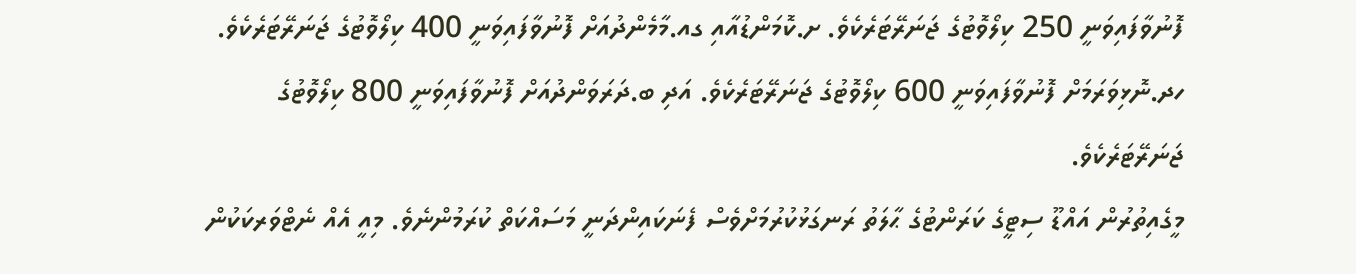ފޮނުވާފައިވަނީ 250 ކިލޯވޮޓުގެ ޖަނަރޭޓަރެކެވެ. ށ.ކޮމަންޑުއާއި ގއ.މާމެންދުއަށް ފޮނުވާފައިވަނީ 400 ކިލޯވޮޓުގެ ޖަނަރޭޓަރެކެވެ. ހދ.ނޮޅިވަރަމަށް ފޮނުވާފައިވަނީ 600 ކިލޯވޮޓުގެ ޖަނަރޭޓަރެކެވެ. އަދި ބ.ދަރަވަންދުއަށް ފޮނުވާފައިވަނީ 800 ކިލޯވޮޓުގެ ޖަނަރޭޓަރެކެވެ.
މީގެއިތުރުން އައްޑޫ ސިޓީގެ ކަރަންޓުގެ ޙާލަތު ރަނގަޅުކުރުމަށްވެސް ފެނަކައިންދަނީ މަސައްކަތް ކުރަމުންނެވެ. މިއީ އެއް ނެޓްވަރކަކުން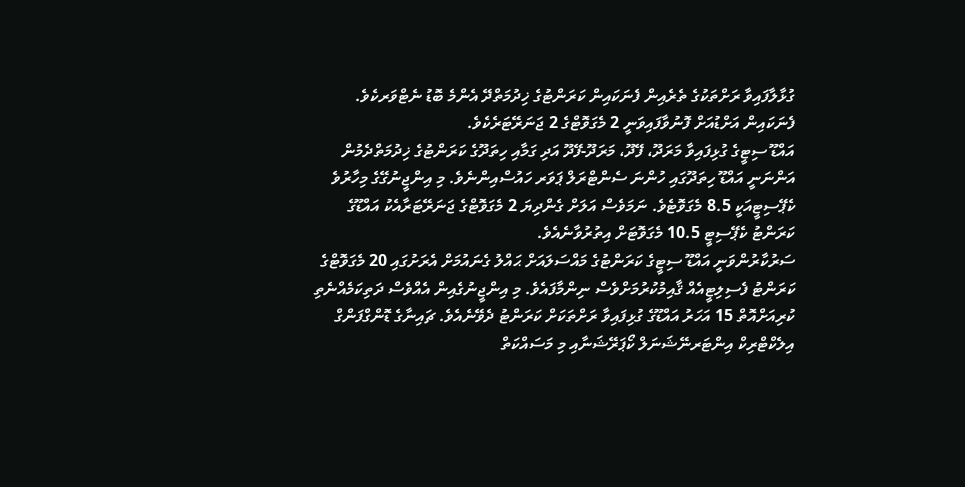ގުޅާލާފައިވާ ރަށްތަކުގެ ތެރެއިން ފެނަކައިން ކަރަންޓުގެ ޚިދުމަތްދޭ އެންމެ ބޮޑު ނެޓްވަރކެވެ. ފެނަކައިން އަށްޑުއަށް ފޮނުވާފައިވަނީ 2 މެގަވޮޓްގެ 2 ޖަނަރޭޓަރެކެވެ.
އައްޑޫ ސިޓީގެ ގުޅިފައިވާ މަރަދޫ، ފޭދޫ، މަރަދޫ-ފޭދޫ އަދި ގަމާއި ހިތަދޫގެ ކަރަންޓުގެ ޚިދުމަތްދެމުން އަންނަނީ އައްޑޫ ހިތަދޫގައި ހުންނަ ސެންޓްރަލް ޕަވަރ ހައުސްއިންނެވެ. މި އިންޖީނުގޭގެ މިހާރުވެ ކެޕޭސިޓީއަކީ 8.5 މެގަވޮޓެވެ. ނަމަވެސް އަލަށް ގެންދިޔަ 2 މެގަވޮޓްގެ ޖަނަރޭޓަރާއެކު އައްޑޫގެ ކަރަންޓު ކެޕޭސިޓީ 10.5 މެގަވޮޓަށް އިތުރުވާނެއެވެ.
ސަރުކާރުންވަނީ އައްޑޫ ސިޓީގެ ކަރަންޓުގެ މައްސަލައަށް ޙައްލު ގެނައުމަށް އެރަށުގައި 20 މެގަވޮޓްގެ ކަރަންޓު ފެސިލިޓީއެއް ޤާއިމުކުރުމަށްވެސް ނިންމާފައެވެ. މި އިންޖީނުގެއިން އެއްވެސް ދަތިކަމެއްނެތި ކުރިއަށްއޮތް 15 އަހަރު އައްޑޫގެ ގުޅިފައިވާ ރަށްތަކަށް ކަރަންޓު ދެވޭނެއެވެ. ޗައިނާގެ ޑޮންގްފަންގް އިލެކްޓްރިކް އިންޓަރނޭޝަނަލް ކޯޕަރޭޝަނާއި މި މަސައްކަތް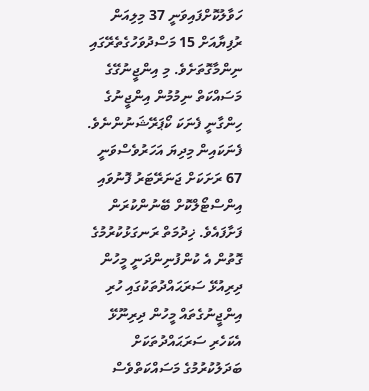ހަވާލުކޮށްފައިވަނީ 37 މިލިއަން ރުފިޔާއަށް 15 މަސްދުވަހުގެތެރޭގައި ނިންމާގޮތަށެވެ. މި އިންޖީނުގޭގެ މަސައްކަތް ނިމުމުން އިންޖީނުގެ ހިންގާނީ ފެނަކަ ކޯޕަރޭޝަނުންނެވެ.
ފެނަކައިން މިދިޔަ އަހަރުވެސްވަނީ 67 ރަށަކަށް ޖަނަރޭޓަރު ފޮނުވައި އިންސްޓޯލްކޮށް ބޭނުންކުރަން ފަށާފައެވެ. ޚިދުމަތް ރަނގަޅުކުރުމުގެ ގޮތުން އެ ކުންފުނިންދަނީ މީހުން ދިރިއުޅޭ ސަރަޙައްދުތަކުގައި ހުރި އިންޖީނުގެތައް މީހުން ދިރިނޫޅޭ އެކަހެރި ސަރަޙައްދުތަކަށް ބަދަލުކުރުމުގެ މަސައްކަތްވެސް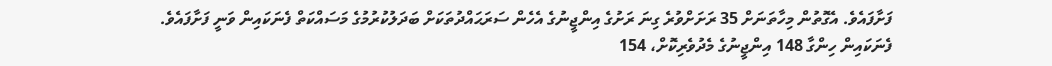ފަށާފައެވެ. އެގޮތުން މިހާތަނަށް 35 ރަށަށްވުރެ ގިނަ ރަށުގެ އިންޖީނުގެ އެހެން ސަރަޙައްދުތަކަށް ބަދަލުކުރުމުގެ މަސައްކަތް ފެނަކައިން ވަނީ ފަށާފައެވެ.
ފެނަކައިން ހިންގާ 148 އިންޖީނުގެ މެދުވެރިކޮށް، 154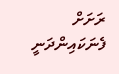ރަށަށް ފެނަކައިންދަނީ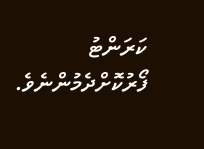ކަރަންޓު ފޯރުކޮށްދެމުންނެވެ.